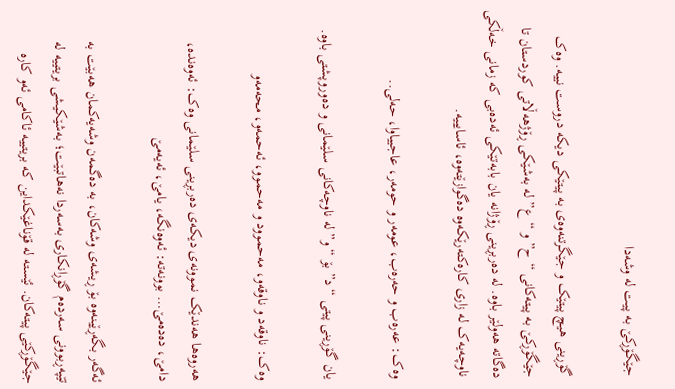جێگۆڕكێ بە پیت لە وشەدا

گۆڕینی ھیچ پیتێک و جێگرتنەوەی بە پیتێکی دیکە دروست نییە. وەک جێگۆڕکێ بە پیتەکانی “ح” و “ع” لە بەشێکی ڕۆژھەڵاتی کوردستان تا دەگاتە ھەولێر باوە. لە دەربڕینی ڕۆژانە یان بابەتێکی ئەدەبی کە زمانی خەڵکی ناوچەیەک لە زاری کارەکتەرێکەوە دەگوازێتەوە، ئاسایییە.

وەک: عەرەب و حەرەب، عومەر و حومەر، عاجییاوا، حەلی..

یان گۆڕینی پیتی “د” بۆ “و” لە ناوچەکانی سلێمانی و دەوروپشتی باوە.

وەک: ناوقەد و ناوقەو، مەحموود و مەحموو، ئەحمەو، محەمەو

ھەروەھا ھەندێک نموونەی دیکەی دەربڕینی سلێمانی وەک: ئەوەندە، دامێ، دەدەمێ… بوونەتە: ئەوەنگە، یامێ، ئەیەمێ

ئەگەر بگەڕێینەوە بۆ ڕیشەی وشەکان، بە دەگمەن وشەیەکمان هەبێت بە تێپەڕبوونی سەردەم گۆڕانکاری بەسەردا نەهاتبێت؛ بەشێکیشی بریتییە لە جێگۆڕکێی پیتەکان. ئێستە لە قۆناغێکداین کە بریتییە ئاکامی ئەو کارە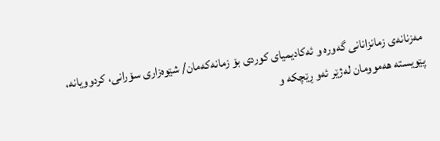مەزنانەی زمانزانانی گەورە و ئەکادیمیای کوردی بۆ زمانەکەمان/ شێوەزاری سۆرانی، کردوویانە، پێویستە هەموومان لەژێر ئەو ڕێچکە و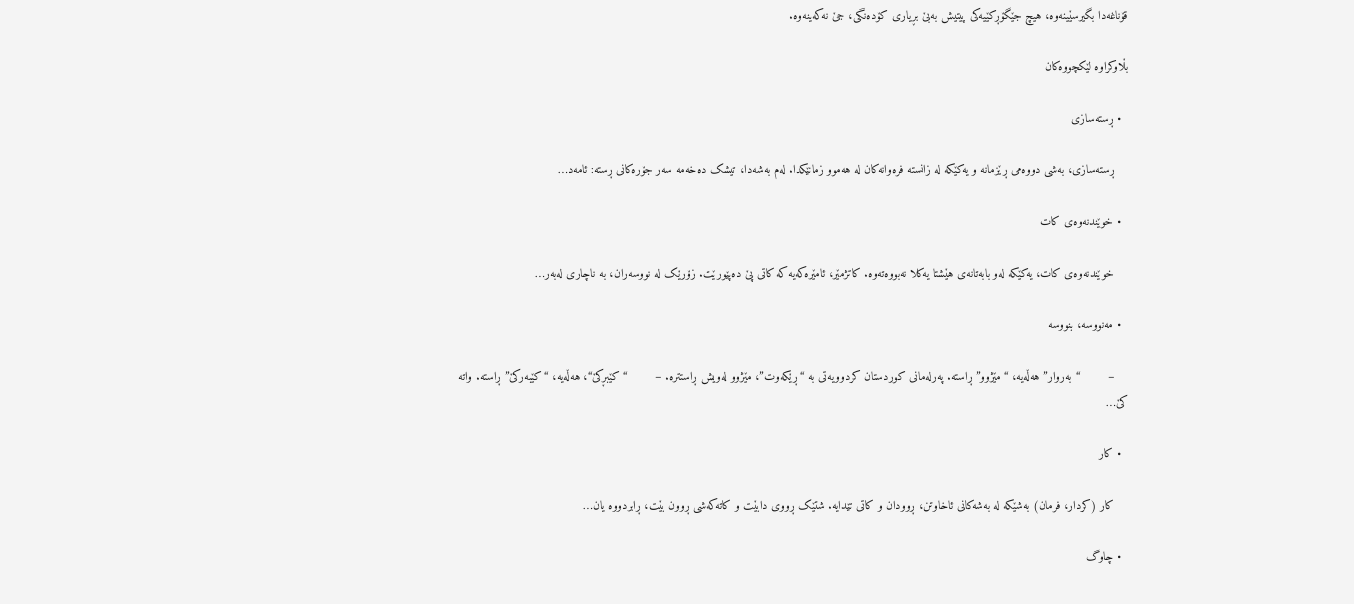قۆناغەدا بگیرسێینەوە، هیچ جێگۆڕکێیەکی پیتیش بەبێ بڕیاری کۆدەنگی، جێ نەکەینەوە.

بڵاوکراوە لێکچووەکان

  • ڕسته‌سازی

    ڕسته‌سازی، به‌شی دووه‌می ڕێزمانه‌ و یه‌کێکه‌ له‌ زانسته‌ فرەوانه‌کان له‌ هه‌موو زمانێکدا. له‌م به‌شه‌دا، تیشک ده‌خه‌مه‌ سه‌ر جۆره‌کانی ڕسته‌: ئامەد…

  • خوێندنەوەی کات

    خوێندنەوەی کات، یەکێکە لەو بابەتانەی هێشتا یەکلا نەبووەتەوە. کاتژمێر، ئامێرەکەیە کە کاتی پێ دەپێورێت. زۆرێک لە نووسەران، بە ناچاری لەبەر…

  • مەنووسە، بنووسە

    –        “به‌روار” هه‌ڵه‌یه‌، “مێژوو” ڕاسته‌. په‌رله‌مانی کوردستان کردوویه‌تی به‌ “ڕێکه‌وت”، مێژوو له‌ویش ڕاستتره‌. –        “کێبڕکێ“، هه‌ڵه‌یه‌، “کێبه‌رکێ” ڕاسته‌. واته‌ کێ…

  • کار

    کار (کردار، فرمان) بەشێکە لە بەشەکانی ئاخاوتن، ڕوودان و کاتی تێدایە. شتێک ڕووی دابێت و کاتەکەشی ڕوون بێت، ڕابردووە یان…

  • چاوگ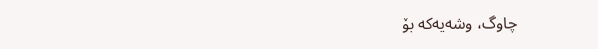چاوگ، وشەیەکە بۆ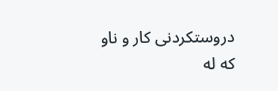دروستکردنی کار و ناو کە لە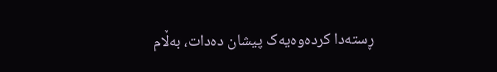ڕستەدا کردەوەیەک پیشان دەدات، بەڵام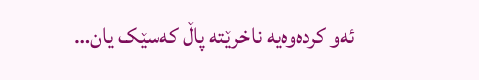ئەو کردەوەیە ناخرێتە پاڵ کەسێک یان…